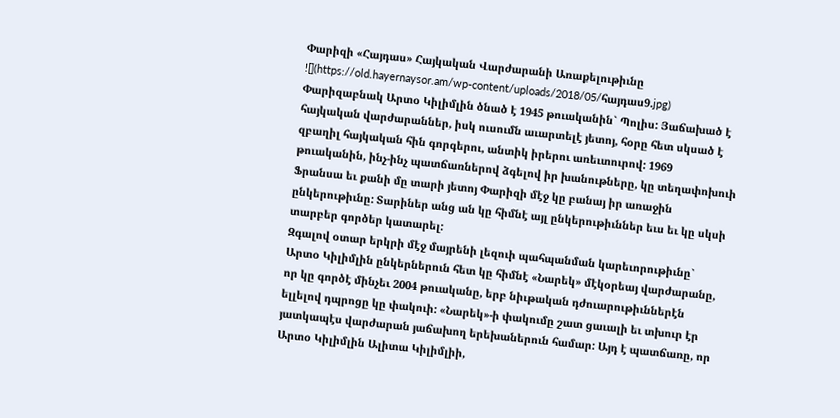Փարիզի «Հայդաս» Հայկական Վարժարանի Առաքելութիւնը
![](https://old.hayernaysor.am/wp-content/uploads/2018/05/հայդաս9.jpg)
Փարիզաբնակ Արտօ Կիլիմլին ծնած է 1945 թուականին` Պոլիս: Յաճախած է հայկական վարժարաններ, իսկ ուսումն աւարտելէ յետոյ, հօրը հետ սկսած է զբաղիլ հայկական հին գորգերու, անտիկ իրերու առեւտուրով: 1969 թուականին, ինչ-ինչ պատճառներով ձգելով իր խանութները, կը տեղափոխուի Ֆրանսա եւ քանի մը տարի յետոյ Փարիզի մէջ կը բանայ իր առաջին ընկերութիւնը: Տարիներ անց ան կը հիմնէ այլ ընկերութիւններ եւս եւ կը սկսի տարբեր գործեր կատարել:
Զգալով օտար երկրի մէջ մայրենի լեզուի պահպանման կարեւորութիւնը` Արտօ Կիլիմլին ընկերներուն հետ կը հիմնէ «Նարեկ» մէկօրեայ վարժարանը, որ կը գործէ մինչեւ 2004 թուականը, երբ նիւթական դժուարութիւններէն ելլելով դպրոցը կը փակուի: «Նարեկ»-ի փակումը շատ ցաւալի եւ տխուր էր յատկապէս վարժարան յաճախող երեխաներուն համար: Այդ է պատճառը, որ Արտօ Կիլիմլին Ալիտա Կիլիմլիի,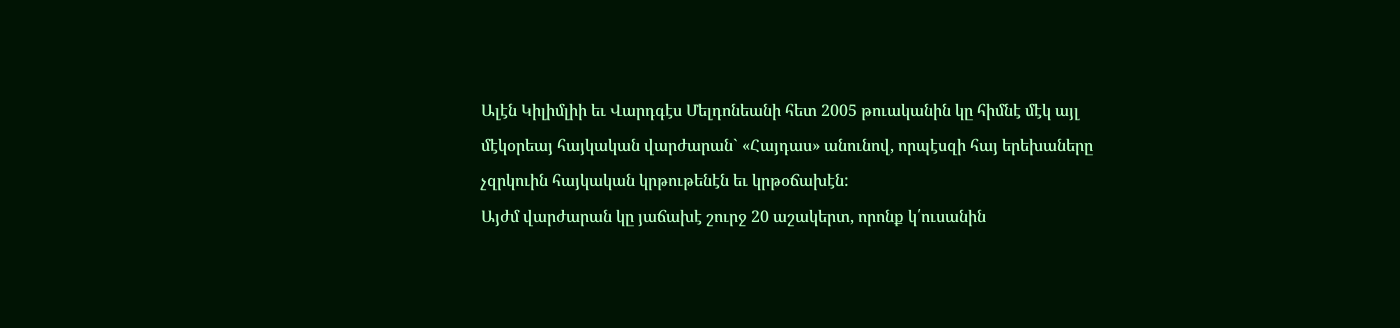Ալէն Կիլիմլիի եւ Վարդգէս Մելդոնեանի հետ 2005 թուականին կը հիմնէ մէկ այլ մէկօրեայ հայկական վարժարան` «Հայդաս» անունով, որպէսզի հայ երեխաները չզրկուին հայկական կրթութենէն եւ կրթօճախէն:
Այժմ վարժարան կը յաճախէ շուրջ 20 աշակերտ, որոնք կ՛ուսանին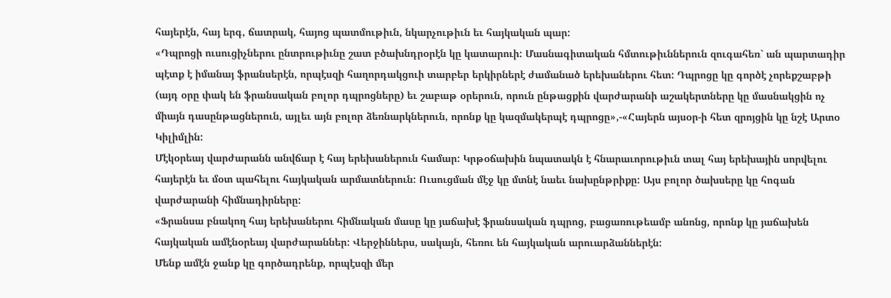հայերէն, հայ երգ, ճատրակ, հայոց պատմութիւն, նկարչութիւն եւ հայկական պար:
«Դպրոցի ուսուցիչներու ընտրութիւնը շատ բծախնդրօրէն կը կատարուի: Մասնագիտական հմտութիւններուն զուգահեռ` ան պարտադիր պէտք է իմանայ ֆրանսերէն, որպէսզի հաղորդակցուի տարբեր երկիրներէ ժամանած երեխաներու հետ: Դպրոցը կը գործէ չորեքշաբթի (այդ օրը փակ են ֆրանսական բոլոր դպրոցները) եւ շաբաթ օրերուն, որուն ընթացքին վարժարանի աշակերտները կը մասնակցին ոչ միայն դասընթացներուն, այլեւ այն բոլոր ձեռնարկներուն, որոնք կը կազմակերպէ դպրոցը»,-«Հայերն այսօր-ի հետ զրոյցին կը նշէ Արտօ Կիլիմլին:
Մէկօրեայ վարժարանն անվճար է հայ երեխաներուն համար: Կրթօճախին նպատակն է հնարաւորութիւն տալ հայ երեխային սորվելու հայերէն եւ մօտ պահելու հայկական արմատներուն: Ուսուցման մէջ կը մտնէ նաեւ նախընթրիքը: Այս բոլոր ծախսերը կը հոգան վարժարանի հիմնադիրները:
«Ֆրանսա բնակող հայ երեխաներու հիմնական մասը կը յաճախէ ֆրանսական դպրոց, բացառութեամբ անոնց, որոնք կը յաճախեն հայկական ամէնօրեայ վարժարաններ: Վերջիններս, սակայն, հեռու են հայկական արուարձաններէն:
Մենք ամէն ջանք կը գործադրենք, որպէսզի մեր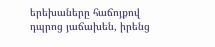երեխաները հաճոյքով դպրոց յաճախեն, իրենց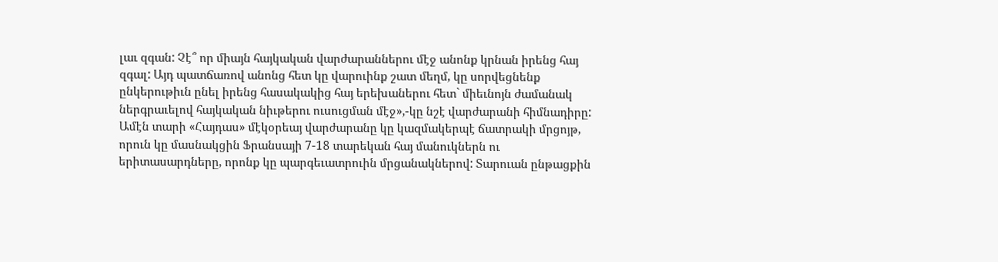լաւ զգան: Չէ՞ որ միայն հայկական վարժարաններու մէջ անոնք կրնան իրենց հայ զգալ: Այդ պատճառով անոնց հետ կը վարուինք շատ մեղմ, կը սորվեցնենք ընկերութիւն ընել իրենց հասակակից հայ երեխաներու հետ` միեւնոյն ժամանակ ներգրաւելով հայկական նիւթերու ուսուցման մէջ»,-կը նշէ վարժարանի հիմնադիրը:
Ամէն տարի «Հայդաս» մէկօրեայ վարժարանը կը կազմակերպէ ճատրակի մրցոյթ, որուն կը մասնակցին Ֆրանսայի 7-18 տարեկան հայ մանուկներն ու երիտասարդները, որոնք կը պարգեւատրուին մրցանակներով: Տարուան ընթացքին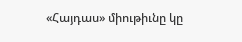«Հայդաս» միութիւնը կը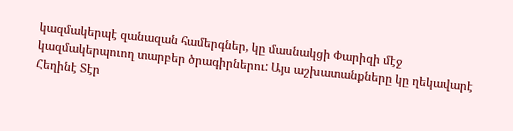կազմակերպէ զանազան համերգներ, կը մասնակցի Փարիզի մէջ կազմակերպուող տարբեր ծրագիրներու: Այս աշխատանքները կը ղեկավարէ Հեղինէ Տէր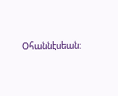Օհաննէսեան: